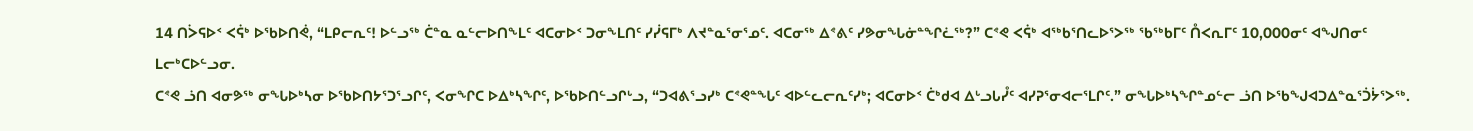14 ᑎᐴᕋᐅᑉ ᐸᕌᒃ ᐅᖃᐅᑎᕚ, “ᒪᑭᓕᕆᑦ! ᐅᓪᓗᖅ ᑖᓐᓇ ᓇᓪᓕᐅᑎᖕᒪᑦ ᐊᑕᓂᐅᑉ ᑐᓂᖕᒪᑎᑦ ᓯᓰᕋᒥᒃ ᐱᔪᓐᓇᕐᓂᕐᓄᑦ. ᐊᑕᓂᖅ ᐃᕝᕕᑦ ᓯᕗᓂᖓᓃᓐᖏᓛᖅ?” ᑕᕝᕙ ᐸᕌᒃ ᐊᖅᑲᕐᑎᓚᐅᕐᐳᖅ ᖃᖅᑲᒥᑦ ᑍᐸᕆᒥᑦ 10,000ᓂᑦ ᐊᖑᑎᓂᑦ ᒪᓕᒃᑕᐅᓪᓗᓂ.
ᑕᕝᕙ ᓘᑎ ᐊᓂᕗᖅ ᓂᖓᐅᒃᓴᓂ ᐅᖃᐅᑎᔭᕐᑐᕐᓗᒋᑦ, ᐸᓂᖏᑕ ᐅᐃᒃᓴᖏᑦ, ᐅᖃᐅᑎᓪᓗᒋᒡᓗ, “ᑐᐊᕕᕐᓗᓯᒃ ᑕᕝᕙᓐᖓᑦ ᐊᐅᓪᓚᓕᕆᑦᓯᒃ; ᐊᑕᓂᐅᑉ ᑖᒃᑯᐊ ᐃᒡᓗᒐᓮᑦ ᐊᓯᕈᕐᓂᐊᓕᕐᒪᒋᑦ.” ᓂᖓᐅᒃᓴᖏᓐᓄᓪᓕ ᓘᑎ ᐅᖃᖑᐊᑐᐃᓐᓇᕐᑑᔮᕐᐳᖅ.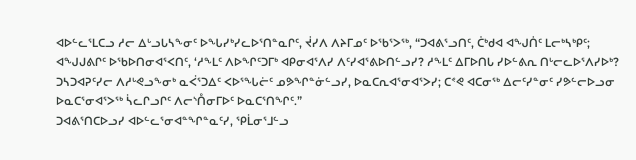ᐊᐅᓪᓚᕐᒪᑕᓗ ᓱᓕ ᐃᒡᓗᒐᓴᖕᓂᑦ ᐅᖓᓯᒃᓯᓚᐅᕐᑎᓐᓇᒋᑦ, ᔫᓯᐱ ᐱᔨᒥᓄᑦ ᐅᖃᕐᐳᖅ, “ᑐᐊᕕᕐᓗᑎᑦ, ᑖᒃᑯᐊ ᐊᖑᑏᑦ ᒪᓕᒃᓴᒃᑭᑦ; ᐊᖑᒍᕕᒋᑦ ᐅᖃᐅᑎᓂᐊᕐᐸᑎᑦ, ‘ᓱᖕᒪᑦ ᐱᐅᖏᑦᑐᒥᒃ ᐊᑭᓂᐊᕐᐱᓯ ᐱᑦᓯᐊᕐᕕᐅᑎᓪᓗᓯ? ᓱᖕᒪᑦ ᐃᒥᐅᑎᒐ ᓯᐅᓪᕕᕆ ᑎᒡᓕᓚᐅᕐᐱᓯᐅᒃ?
ᑐᓴᑐᐊᕈᑦᓯᓕ ᐱᓱᒡᕙᓗᖕᓂᒃ ᓇᐹᕐᑐᐃᑦ ᐸᐅᕐᖓᓖᑦ ᓄᕗᖏᓐᓃᓪᓗᓯ, ᐅᓇᑕᕆᐊᕐᓂᐊᕐᐳᓯ; ᑕᕝᕙ ᐊᑕᓂᖅ ᐃᓕᑦᓯᓐᓂᑦ ᓯᕗᓪᓕᐅᓗᓂ ᐅᓇᑕᕐᓂᐊᕐᐳᖅ ᓵᓚᒋᓗᒋᑦ ᐱᓕᔅᑍᓂᒥᐅᑦ ᐅᓇᑕᕐᑎᖏᑦ.”
ᑐᐊᕕᕐᑎᑕᐅᓗᓯ ᐊᐅᓪᓚᕐᓂᐊᓐᖏᓐᓇᑦᓯ, ᕿᒫᓂᕐᒧᓪᓗ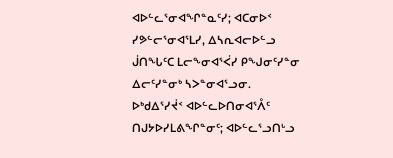ᐊᐅᓪᓚᕐᓂᐊᖏᓐᓇᑦᓯ; ᐊᑕᓂᐅᑉ ᓯᕗᓪᓕᕐᓂᐊᕐᒪᓯ, ᐃᓴᕆᐊᓕᐅᓪᓗ ᒎᑎᖓᑦᑕ ᒪᓕᖕᓂᐊᕐᐹᓯ ᑭᖑᓂᑦᓯᓐᓂ ᐃᓕᑦᓯᓐᓂᒃ ᓴᐳᓐᓂᐊᕐᓗᓂ.
ᐅᒃᑯᐃᕐᓯᔫᑉ ᐊᐅᓪᓚᐅᑎᓂᐊᕐᐰᑦ ᑎᒍᔭᐅᓯᒪᕕᖏᓐᓂᑦ; ᐊᐅᓪᓚᕐᓗᑎᒡᓗ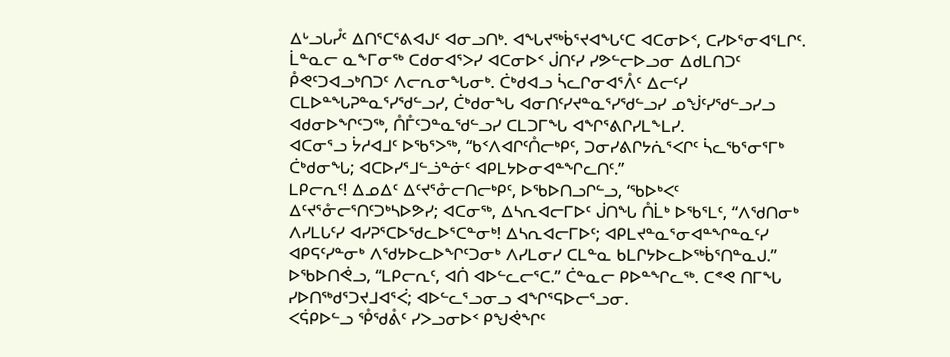ᐃᒡᓗᒐᓮᑦ ᐃᑎᕐᑕᕐᕕᐊᒍᑦ ᐊᓂᓗᑎᒃ. ᐊᖓᔪᖅᑳᕐᔪᐊᖓᑦᑕ ᐊᑕᓂᐅᑉ, ᑕᓯᐅᕐᓂᐊᕐᒪᒋᑦ.
ᒫᓐᓇᓕ ᓇᖕᒥᓂᖅ ᑕᑯᓂᐊᕐᐳᓯ ᐊᑕᓂᐅᑉ ᒎᑎᑦᓯ ᓯᕗᓪᓕᐅᓗᓂ ᐃᑯᒪᑎᑐᑦ ᑬᕙᑦᑐᐊᓗᒃᑎᑐᑦ ᐱᓕᕆᓂᖓᓂᒃ. ᑖᒃᑯᐊᓗ ᓵᓚᒋᓂᐊᕐᐰᑦ ᐃᓕᑦᓯ ᑕᒪᐅᓐᖓᕈᓐᓇᕐᓯᖁᓪᓗᓯ, ᑖᒃᑯᓂᖓ ᐊᓂᑎᑦᓯᔪᓐᓇᕐᓯᖁᓪᓗᓯ ᓄᖒᑦᓯᖁᓪᓗᓯᓗ ᐊᑯᓂᐅᖏᑦᑐᖅ, ᑍᒤᑦᑐᓐᓇᖁᓪᓗᓯ ᑕᒪᑐᒥᖓ ᐊᖏᕐᕕᒋᓯᒪᖕᒪᓯ.
ᐊᑕᓂᕐᓗ ᔮᓱᐊᒧᑦ ᐅᖃᕐᐳᖅ, “ᑲᑉᐱᐊᒋᑦᑍᓕᒃᑭᑦ, ᑐᓂᓯᕕᒋᔭᕇᕐᐸᒋᑦ ᓵᓚᖃᕐᓂᕐᒥᒃ ᑖᒃᑯᓂᖓ; ᐊᑕᐅᓯᕐᒧᓪᓘᓐᓃᑦ ᐊᑭᒪᔭᐅᓂᐊᓐᖏᓚᑎᑦ.”
ᒪᑭᓕᕆᑦ! ᐃᓄᐃᑦ ᐃᑦᔪᕐᓁᓕᑎᓕᒃᑭᑦ, ᐅᖃᐅᑎᓗᒋᓪᓗ, ‘ᖃᐅᒃᐸᑦ ᐃᑦᔪᕐᓁᓕᕐᑎᑦᑐᒃᓴᐅᕗᓯ; ᐊᑕᓂᖅ, ᐃᓴᕆᐊᓕᒥᐅᑦ ᒎᑎᖓ ᑍᒫᒃ ᐅᖃᕐᒪᑦ, “ᐱᖁᑎᓂᒃ ᐱᓯᒪᒐᑦᓯ ᐊᓯᕈᕐᑕᐅᖁᓚᐅᕐᑕᓐᓂᒃ! ᐃᓴᕆᐊᓕᒥᐅᑦ; ᐊᑭᒪᔪᓐᓇᕐᓂᐊᓐᖏᓐᓇᑦᓯ ᐊᑭᕋᑦᓯᓐᓂᒃ ᐱᖁᔭᐅᓚᐅᖏᑦᑐᓂᒃ ᐱᓯᒪᓂᓯ ᑕᒪᓐᓇ ᑲᒪᒋᔭᐅᓚᐅᖅᑳᕐᑎᓐᓇᒍ.”
ᐅᖃᐅᑎᕚᓗ, “ᒪᑭᓕᕆᑦ, ᐊᑏ ᐊᐅᓪᓚᓕᕐᑕ.” ᑖᓐᓇᓕ ᑭᐅᓐᖏᓚᖅ. ᑕᕝᕙ ᑎᒥᖓ ᓯᐅᑎᖅᑯᕐᑐᔪᒧᐊᕐᐹ; ᐊᐅᓪᓚᕐᓗᓂᓗ ᐊᖏᕐᕋᐅᓕᕐᓗᓂ.
ᐸᕌᑭᐅᓪᓗ ᕾᖁᕔᑦ ᓯᐳᓗᓂᐅᑉ ᑭᖑᕚᖏᑦ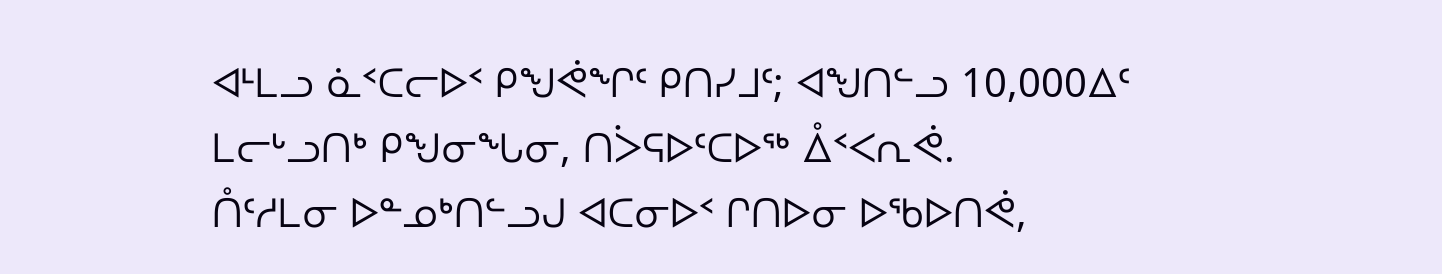ᐊᒻᒪᓗ ᓈᑉᑕᓕᐅᑉ ᑭᖑᕚᖏᑦ ᑭᑎᓯᒧᑦ; ᐊᖑᑎᓪᓗ 10,000ᐃᑦ ᒪᓕᒡᓗᑎᒃ ᑭᖑᓂᖓᓂ, ᑎᐴᕋᐅᑦᑕᐅᖅ ᐂᑉᐸᕆᕚ.
ᑍᑦᓱᒪᓂ ᐅᓐᓄᒃᑎᓪᓗᒍ ᐊᑕᓂᐅᑉ ᒋᑎᐅᓂ ᐅᖃᐅᑎᕚ,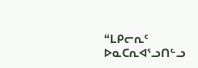“ᒪᑭᓕᕆᑦ ᐅᓇᑕᕆᐊᕐᓗᑎᓪᓗ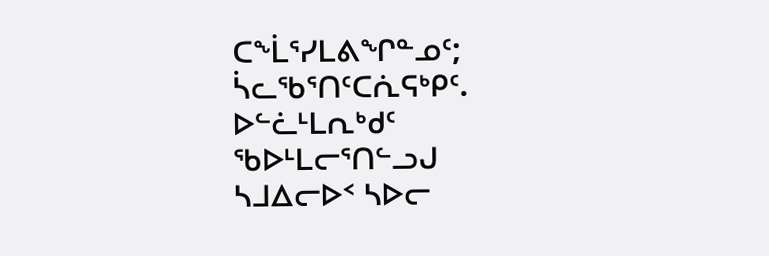ᑕᖕᒫᕐᓯᒪᕕᖏᓐᓄᑦ; ᓵᓚᖃᕐᑎᑦᑕᕇᕋᒃᑭᑦ.
ᐅᓪᓛᒻᒪᕆᒃᑯᑦ ᖃᐅᒻᒪᓕᕐᑎᓪᓗᒍ ᓴᒧᐃᓕᐅᑉ ᓴᐅᓕ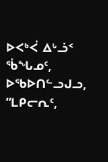ᐅᐸᒃᐹ ᐃᒡᓘᑉ ᖄᖓᓄᑦ, ᐅᖃᐅᑎᓪᓗᒍᓗ, “ᒪᑭᓕᕆᑦ,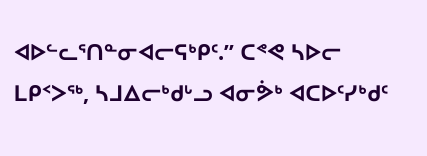ᐊᐅᓪᓚᕐᑎᓐᓂᐊᓕᕋᒃᑭᑦ.” ᑕᕝᕙ ᓴᐅᓕ ᒪᑭᑉᐳᖅ, ᓴᒧᐃᓕᒃᑯᒡᓗ ᐊᓂᕘᒃ ᐊᑕᐅᑦᓯᒃᑯᑦ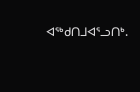ᐊᖅᑯᑎᒧᐊᕐᓗᑎᒃ.